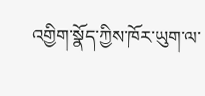འགྱིག་སྣོད་ཀྱིས་ཁོར་ཡུག་ལ་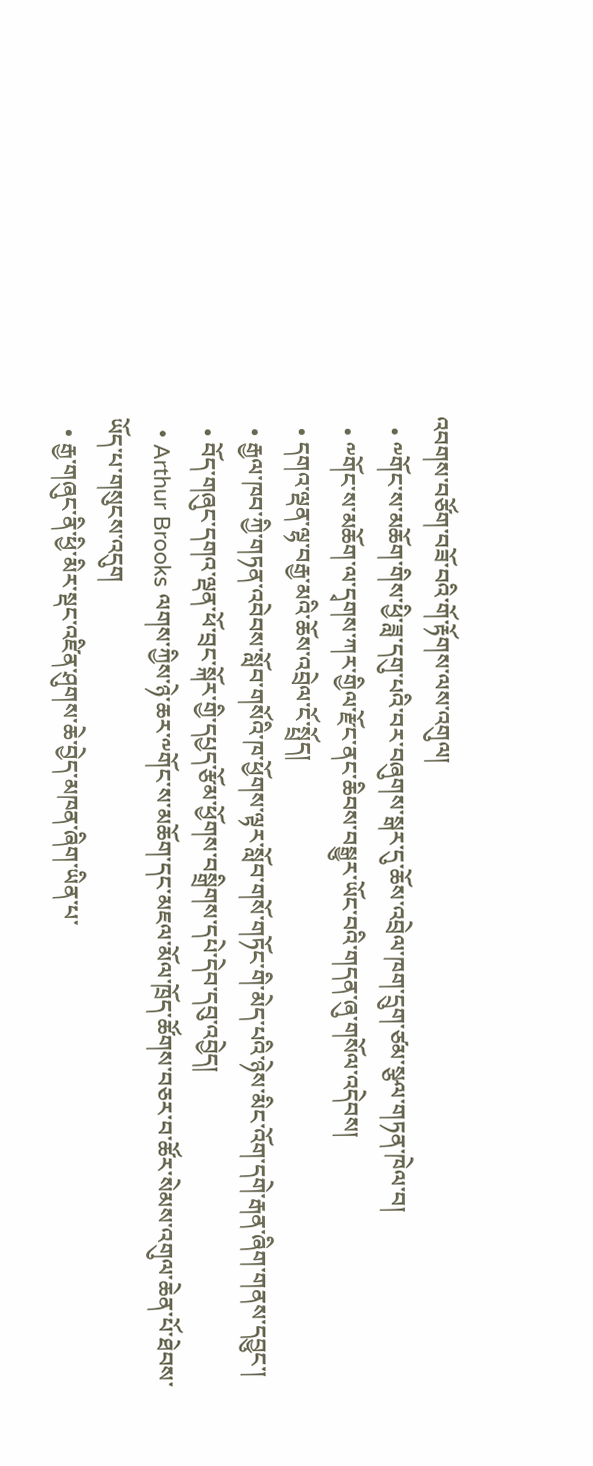འབགས་བཙོག་བཟོ་བའི་གོ་རྟོགས་ལས་འགུལ།
  • ༸གོང་ས་མཆོག་གིས་ཕྱི་ཟླ་དགུ་པའི་བར་བཞུགས་སྒར་དུ་ཆོས་འབྲེལ་ཁག་དྲུག་ཙམ་སྩལ་གཏན་ཁེལ་བ།
  • ༸གོང་ས་མཆོག་ལ་དྭགས་ཀར་གྱིལ་རྫོང་ནང་ཆིབས་བསྒྱུར་ཡོང་བའི་གདན་ཞུ་གསོལ་འདེབས།
  • དགའ་ལྡན་ལྷ་བརྒྱ་མའི་ཆོས་འབྲེལ་ངོ་སྤྲོད།
  • རྒྱལ་ཁབ་ཀྱི་གཏན་འབེབས་སློབ་གསོའི་ཁ་ཕྱོགས་ལྟར་སློབ་གསོ་གཏོང་གི་མེད་པའི་ཉེས་མིང་འོག་དགེ་རྒན་ཞིག་གནས་དབྱུང་།
  • བོད་གཞུང་དགའ་ལྡན་ཕོ་བྲང་སྐོར་གྱི་དཔྱད་རྩོམ་ཕྱོགས་བསྒྲིགས་དཔེ་དེབ་དབུ་འབྱེད།
  • Arthur Brooks ལགས་ཀྱིས་ཉེ་ཆར་༸གོང་ས་མཆོག་དང་མཇལ་མོལ་ཁྲོད་ཚོགས་བཅར་བ་ཚོར་སེམས་འགུལ་ཆེན་པོ་ཐེབས་ཡོད་པ་གསུངས་འདུག
  • རྒྱ་གཞུང་ནི་ཕྱི་མིར་སྡང་འཛིན་ཤུགས་ཆེ་བྱེད་མཁན་ཞིག་ཡིན་པ་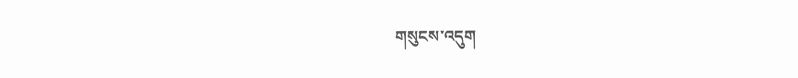གསུངས་འདུག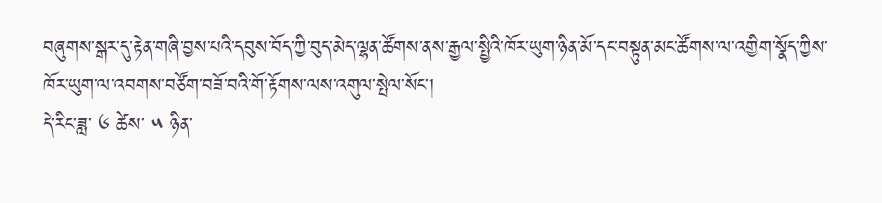བཞུགས་སྒར་དུ་རྟེན་གཞི་བྱས་པའི་དབུས་བོད་ཀྱི་བུད་མེད་ལྷན་ཚོགས་ནས་རྒྱལ་སྤྱིའི་ཁོར་ཡུག་ཉིན་མོ་དང་བསྟུན་མང་ཚོགས་ལ་འགྱིག་སྣོད་ཀྱིས་ཁོར་ཡུག་ལ་འབགས་བཙོག་བཟོ་བའི་གོ་རྟོགས་ལས་འགུལ་སྤེལ་སོང་།
དེ་རིང་ཟླ་ ༦ ཚེས་ ༥ ཉིན་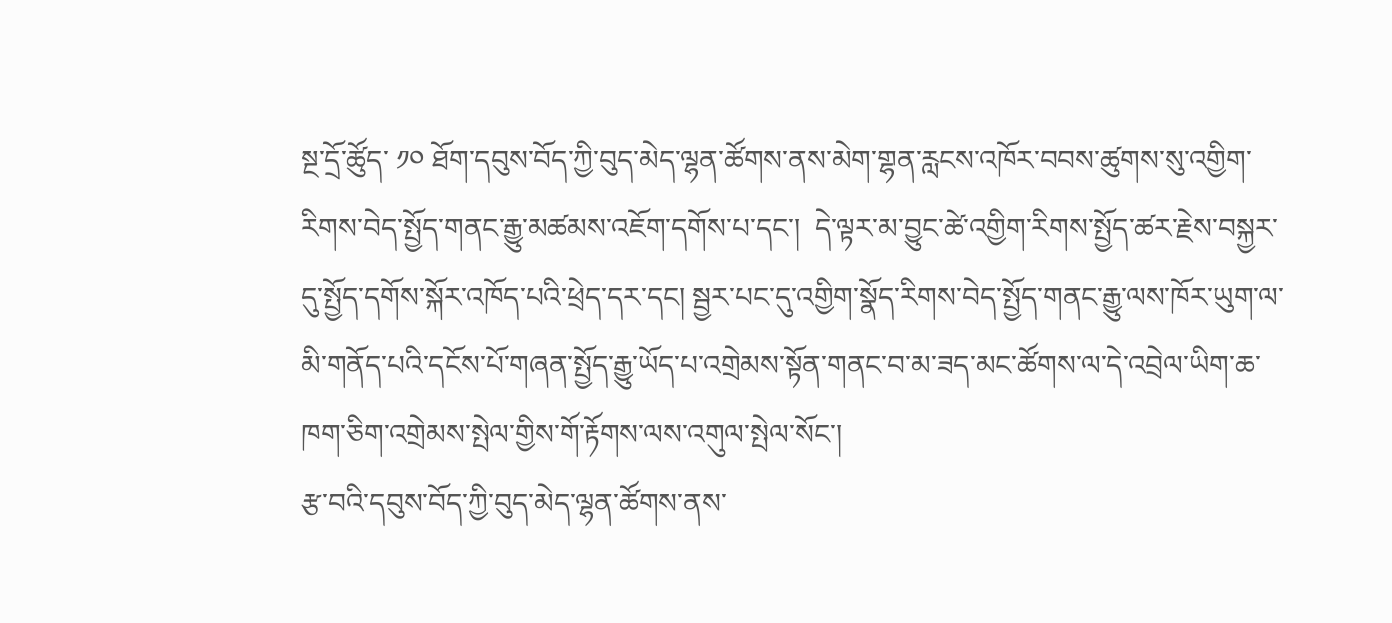སྔ་དྲོ་ཚོུད་ ༡༠ ཐོག་དབུས་བོད་ཀྱི་བུད་མེད་ལྷན་ཚོགས་ནས་མེག་གྷན་རླངས་འཁོར་བབས་ཚུགས་སུ་འགྱིག་རིགས་བེད་སྤྱོད་གནང་རྒྱུ་མཚམས་འཇོག་དགོས་པ་དང་།  དེ་ལྟར་མ་བྱུང་ཚེ་འགྱིག་རིགས་སྤྱོད་ཚར་རྗེས་བསྐྱར་དུ་སྤྱོད་དགོས་སྐོར་འཁོད་པའི་ཕྲེད་དར་དང། སྦྱར་པང་དུ་འགྱིག་སྣོད་རིགས་བེད་སྤྱོད་གནང་རྒྱུ་ལས་ཁོར་ཡུག་ལ་མི་གནོད་པའི་དངོས་པོ་གཞན་སྤྱོད་རྒྱུ་ཡོད་པ་འགྲེམས་སྟོན་གནང་བ་མ་ཟད་མང་ཚོགས་ལ་དེ་འབྲེལ་ཡིག་ཆ་ཁག་ཅིག་འགྲེམས་སྤེལ་གྱིས་གོ་རྟོགས་ལས་འགུལ་སྤེལ་སོང་།
རྩ་བའི་དབུས་བོད་ཀྱི་བུད་མེད་ལྷན་ཚོགས་ནས་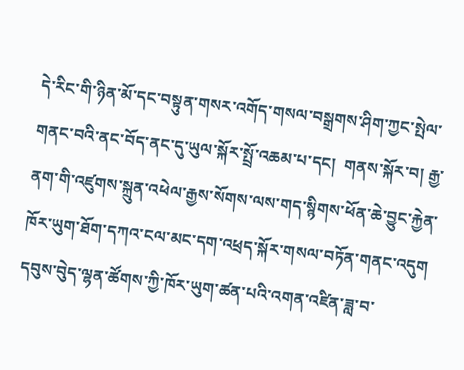དེ་རིང་གི་ཉིན་མོ་དང་བསྟུན་གསར་འགོད་གསལ་བསྒྲགས་ཤིག་ཀྱང་སྤེལ་གནང་བའི་ནང་བོད་ནང་དུ་ཡུལ་སྐོར་སྤྲོ་འཆམ་པ་དང།  གནས་སྐོར་བ། རྒྱ་ནག་གི་འཛུགས་སྐྲུན་འཕེལ་རྒྱས་སོགས་ལས་གད་སྙིགས་ཕོན་ཆེ་བྱུང་རྐྱེན་ཁོར་ཡུག་ཐོག་དཀའ་ངལ་མང་དག་འཕྲད་སྐོར་གསལ་བཏོན་གནང་འདུག དབུས་བེུད་ལྷན་ཚོགས་ཀྱི་ཁོར་ཡུག་ཚན་པའི་འགན་འཛིན་ཟླ་བ་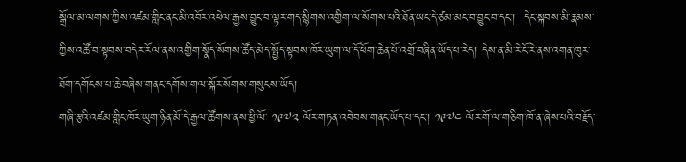སྒྲོལ་མ་ལགས་ཀྱིས་འཛམ་གླིང་ནང་མི་འབོར་འཕེལ་རྒྱས་བྱུང་བ་ལྟར་གད་སྙིགས་འགྱིག་ལ་སོགས་པའི་ཐོན་ཡང་དེ་ཙམ་མང་བ་བྱུང་བ་དང་།  དེང་སྐབས་མི་རྣམས་ཀྱིས་འཚོ་བ་སྟབས་བདེར་རོལ་ནས་འགྱིག་སྣོད་སོགས་ཚོད་མེད་སྤྱོད་སྟབས་ཁོར་ཡུག་ལ་དོ་ཕོག་ཆེན་པོ་འགྲོ་བཞིན་ཡོད་པ་རེད། དེས་ན་མི་རེ་ངོ་རེ་ནས་འགན་ཁུར་ཐོག་དགོངས་པ་ཆེ་བཞེས་གནང་དགོས་གལ་སྐོར་སོགས་གསུངས་ཡོད།
གཞི་རྩའི་འཛམ་གླིང་ཁོར་ཡུག་ཉིན་མོ་དེ་རྒྱལ་ཚོགས་ནས་ཕྱི་ལོ་ ༡༩༧༢ ལོར་གཏན་འབེབས་གནང་ཡོད་པ་དང་། ༡༩༧༤ ལོར་གོ་ལ་གཅིག་ཁོ་ན་ཞེས་པའི་བརྗོད་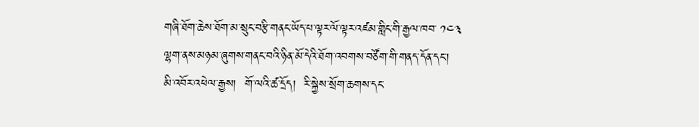གཞི་ཐོག་ཆེས་ཐོག་མ་སྲུང་བརྩི་གནང་ཡོད་པ་ལྟར་ལོ་ལྟར་འཛམ་གླིང་གི་རྒྱལ་ཁབ་ ༡༤༣ ལྷག་ནས་མཉམ་ཞུགས་གནང་བའི་ཉིན་མོ་དེའི་ཐོག་འབགས་བཙོག་གི་གནད་དོན་དང་།  མི་འབོར་འཕེལ་རྒྱས།  གོ་ལའི་ཚ་དྲོད།  རི་སྐྱེས་སྲོག་ཆགས་དང་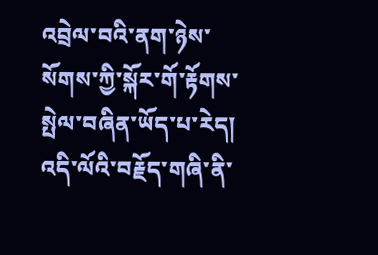འབྲེལ་བའི་ནག་ཉེས་སོགས་ཀྱི་སྐོར་གོ་རྟོགས་སྤེལ་བཞིན་ཡོད་པ་རེད། འདི་ལོའི་བརྗོད་གཞི་ནི་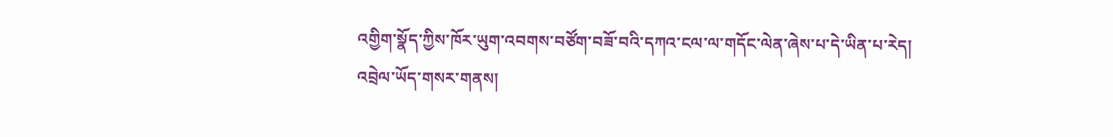འགྱིག་སྣོད་ཀྱིས་ཁོར་ཡུག་འབགས་བཙོག་བཟོ་བའི་དཀའ་ངལ་ལ་གདོང་ལེན་ཞེས་པ་དེ་ཡིན་པ་རེད།
འབྲེལ་ཡོད་གསར་གནས།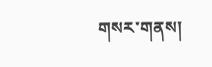གསར་གནས།